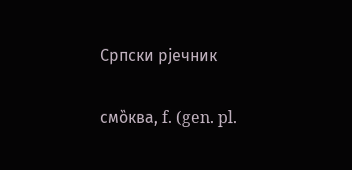Српски рјечник

смо̏ква, f. (gen. pl.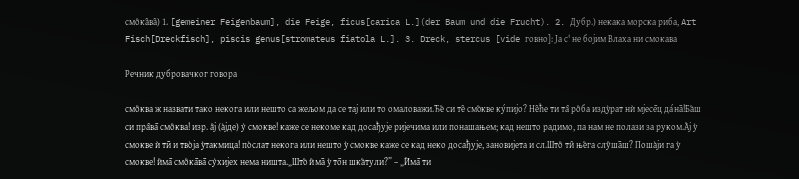смо̏ка̑ва̑) 1. [gemeiner Feigenbaum], die Feige, ficus[carica L.](der Baum und die Frucht). 2. Дубр.) некака морска риба, Art Fisch[Dreckfisch], piscis genus[stromateus fiatola L.]. 3. Dreck, stercus [vide говно]: Ја с' не бојим Влаха ни смокава

Речник дубровачког говора

смо̏ква ж назвати тако некога или нешто са жељом да се тај или то омаловажи.Ђе̏ си те̑ смо̏кве ку́пијо? Не̑ће ти та̑ ро̏ба изду̀рат нѝ мјесе̄ц да́на̄!Ба̏ш си пра̑ва̄ смо̏ква! изр. а̏ј (а̀јде) у̀ смокве! каже се некоме кад досађује ријечима или понашањем; кад нешто радимо, па нам не полази за руком.А̏ј у̀ смокве ѝ тӣ и тво̀ја у̀такмица! по̀слат некога или нешто у̀ смокве каже се кад неко досађује, зановијета и сл.Што̏ ти̑ ње̏га слу̏ша̄ш? Поша̀ји га у̀ смокве! и̏ма̄ смо̏ка̄ва̄ су̀хијех нема ништа.„Што̏ и̏ма̄ у̀ то̄н шка̏тули?” – „И̏ма̄ ти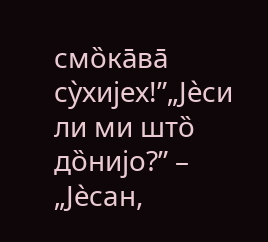смо̏ка̄ва̄ су̀хијех!”„Јѐси ли ми што̏ до̏нијо?” – „Јѐсан,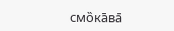смо̏ка̄ва̄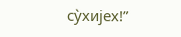су̀хијех!”